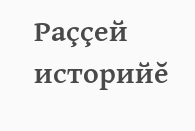Раççей историйĕ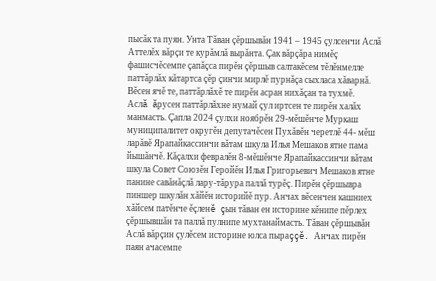пысăк та пуян. Унта Тăван çĕршывăн 1941 – 1945 çулсенчи Аслă Аттелĕх вăрçи те курăмлă вырăнта. Çак вăрçăра нимĕç фашисчĕсемпе çапăçса пирĕн çĕршыв салтакĕсем тĕлĕнмелле паттăрлăх кăтартса çĕр çинчи мирлĕ пурнăçа сыхласа хăварнă. Вĕсен ячĕ те, паттăрлăхĕ те пирĕн асран нихăçан та тухмĕ.
Аслă ăрусен паттăрлăхне нумай çул иртсен те пирĕн халăх манмасть. Çапла 2024 çулхи ноябрĕн 29-мĕшĕнче Муркаш муниципалитет округĕн депутачĕсен Пухăвĕн черетлĕ 44- мĕш ларăвĕ Ярапайкассинчи вăтам шкула Илья Мешаков ятне пама йышăнчĕ. Кăçалхи февралĕн 8-мĕшĕнче Ярапайкассинчи вăтам шкула Совет Союзĕн Геройĕн Илья Григорьевич Мешаков ятне панине савăнăçлă лару-тăрура паллă турĕç. Пирĕн çĕршывра пиншер шкулăн хăйĕн историйĕ пур. Анчах вĕсенчен кашниех хăйсем патĕнче ĕçленĕ çын тăван ен историне кĕнипе пĕрлех çĕршывшăн та паллă пулнипе мухтанаймасть. Тăван çĕршывăн Аслă вăрçин çулĕсем историне юлса пыраççĕ. Анчах пирĕн паян ачасемпе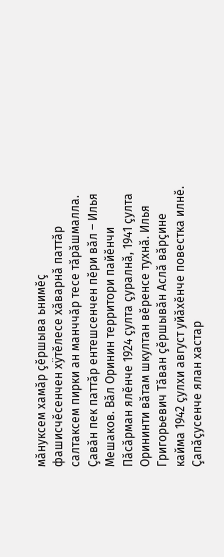мăнуксем хамăр çĕршыва ьнимĕç фашисчĕсенчен хÿтĕлесе хăварнă паттăр салтаксем пирки ан манччăр тесе тăрăшмалла. Çавăн пек паттăр ентешсенчен пĕри вăл – Илья Мешаков. Вăл Оринин территори пайĕнчи Пăсăрман ялĕнче 1924 çулта çуралнă, 1941 çулта Орининти вăтам шкултан вĕренсе тухнă. Илья Григорьевич Тăван çĕршывăн Аслă вăрçине кайма 1942 çулхи август уйăхĕнче повестка илнĕ. Çапăçусенче ялан хастар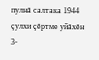пулнă салтака 1944 çулхи çĕртме уйăхĕн 3-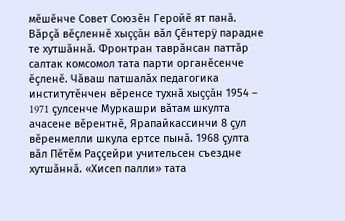мĕшĕнче Совет Союзĕн Геройĕ ят панă. Вăрçă вĕçленнĕ хыççăн вăл Çĕнтерÿ парадне те хутшăннă. Фронтран таврăнсан паттăр салтак комсомол тата парти органĕсенче ĕçленĕ. Чăваш патшалăх педагогика институтĕнчен вĕренсе тухнă хыççăн 1954 – 1971 çулсенче Муркашри вăтам шкулта ачасене вĕрентнĕ, Ярапайкассинчи 8 çул вĕренмелли шкула ертсе пынă. 1968 çулта вăл Пĕтĕм Раççейри учительсен съездне хутшăннă. «Хисеп палли» тата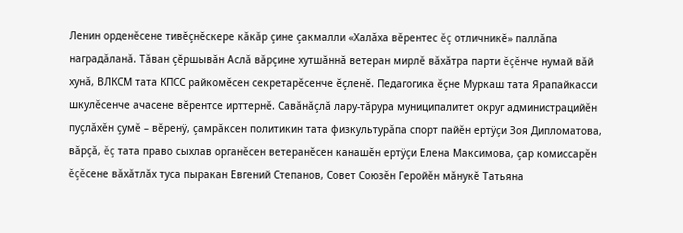Ленин орденĕсене тивĕçнĕскере кăкăр çине çакмалли «Халăха вĕрентес ĕç отличникĕ» паллăпа наградăланă. Тăван çĕршывăн Аслă вăрçине хутшăннă ветеран мирлĕ вăхăтра парти ĕçĕнче нумай вăй хунă, ВЛКСМ тата КПСС райкомĕсен секретарĕсенче ĕçленĕ. Педагогика ĕçне Муркаш тата Ярапайкасси шкулĕсенче ачасене вĕрентсе ирттернĕ. Савăнăçлă лару-тăрура муниципалитет округ администрацийĕн пуçлăхĕн çумĕ – вĕренÿ, çамрăксен политикин тата физкультурăпа спорт пайĕн ертÿçи Зоя Дипломатова, вăрçă, ĕç тата право сыхлав органĕсен ветеранĕсен канашĕн ертÿçи Елена Максимова, çар комиссарĕн ĕçĕсене вăхăтлăх туса пыракан Евгений Степанов, Совет Союзĕн Геройĕн мăнукĕ Татьяна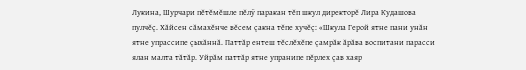Лукина, Шурчари пĕтĕмĕшле пĕлÿ паракан тĕп шкул директорĕ Лира Кудашова пулчĕç. Хăйсен сăмахĕнче вĕсем çакна тĕпе хучĕç: «Шкула Герой ятне пани унăн ятне упрассипе çыхăннă. Паттăр ентеш тĕслĕхĕпе çамрăк ăрăва воспитани парасси ялан малта тăтăр. Уйрăм паттăр ятне упранипе пĕрлех çав хаяр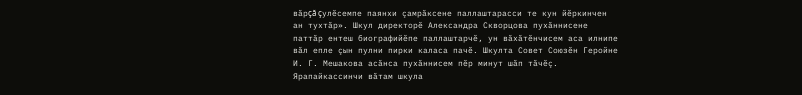вăрçă çулĕсемпе паянхи çамрăксене паллаштарасси те кун йĕркинчен ан тухтăр». Шкул директорĕ Александра Скворцова пухăннисене паттăр ентеш биографийĕпе паллаштарчĕ, ун вăхăтĕнчисем аса илнипе вăл епле çын пулни пирки каласа пачĕ. Шкулта Совет Союзĕн Геройне И. Г. Мешакова асăнса пухăннисем пĕр минут шăп тăчĕç. Ярапайкассинчи вăтам шкула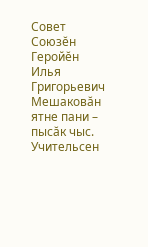Совет Союзĕн Геройĕн Илья Григорьевич Мешаковăн ятне пани – пысăк чыс. Учительсен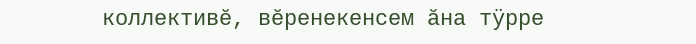коллективĕ, вĕренекенсем ăна тÿрре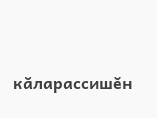кăларассишĕн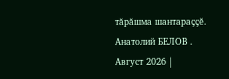тăрăшма шантараççĕ.
Анатолий БЕЛОВ .
Август 2026 |